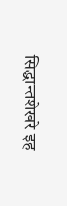सिद्धान्तशेखरे इह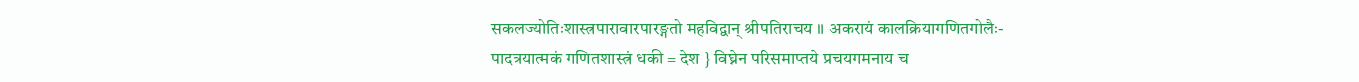सकलज्योतिःशास्त्रपारावारपारङ्गतो महविद्वान् श्रीपतिराचय ॥ अकरायं कालक्रियागणितगोलैः-पादत्रयात्मकं गणितशास्त्रं धकी = देश } विघ्नेन परिसमाप्तये प्रचयगमनाय च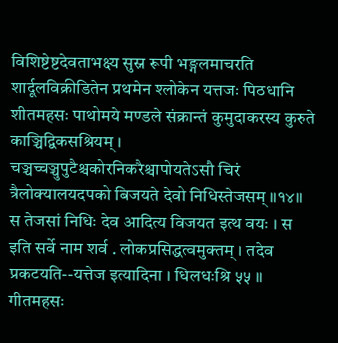विशिष्टेष्टदेवताभक्ष्य सुस्न रूपी भङ्गलमाचरति शार्दूलविक्रीडितेन प्रथमेन श्लोकेन यत्तजः पिठधानि शीतमहसः पाथोमये मण्डले संक्रान्तं कुमुदाकरस्य कुरुते काञ्चिद्विकसश्रियम् । चञ्चच्चञ्चुपुटैश्चकोरनिकरैश्चापोयतेऽसौ चिरं त्रैलोक्यालयदपको बिजयते देवो निधिस्तेजसम् ॥१४॥ स तेजसां निधिः देव आदित्य विजयत इत्थ वयः । स इति सर्वे नाम शर्व . लोकप्रसिद्धत्वमुक्तम् । तदेव प्रकटयति--यत्तेज इत्यादिना । धिलधःश्रि ५५ ॥ गीतमहसः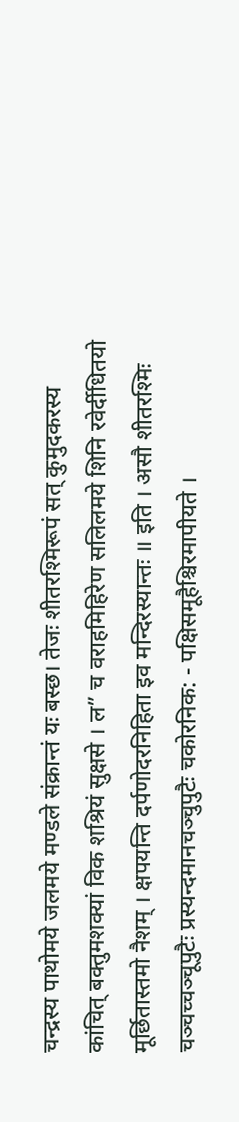चन्द्रस्य पाथोमये जलमये मण्डले संक्रान्तं यः बस्छ। तेजः शीतरश्मिरूपं सत् कुमुदकरस्य कांचित् बक्तुमशक्यां विक शश्रियं सुक्षसे । ल” च वराहमिहिरेण सलिलमये शिनि रवेर्दीधितयो मूर्छितास्तमो नैशम् । क्षपयन्ति दर्पणोदरनिहिता इव मन्दिरस्यान्तः ॥ इति । असौ शीतरश्मिः चञ्चच्चञ्चूपुटैः प्रस्यन्दमानचञ्चुपुटैः चकोरनिक: - पक्षिसमूहैश्चिरमापीयते ।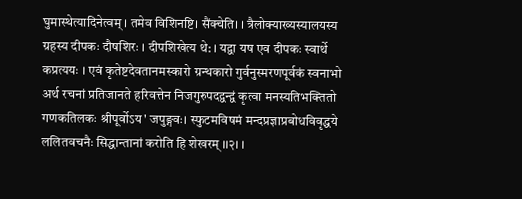घुमास्थेत्यादिनेत्वम् । तमेव विशिनष्टि। सैंक्चेति। । त्रैलोक्याख्यस्यालयस्य ग्रहस्य दीपकः दौषशिरः । दीपशिखेत्य थे: । यद्वा यष एव दीपकः स्वार्थे कप्रत्ययः । एवं कृतेष्टदेवतानमस्कारो ग्रन्थकारो गुर्वनुस्मरणपूर्वकं स्वनाभो अर्थ रचनां प्रतिजानते हरिवत्तेन निजगुरुपदद्वन्द्वं कृत्वा मनस्यतिभक्तितो गणकतिलकः श्रीपूर्वोऽय' जपुङ्गवः। स्फुटमविषमं मन्दप्रज्ञाप्रबोधविवृद्धये ललितवचनैः सिद्धान्तानां करोति हि शेखरम् ।।२। ।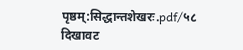पृष्ठम्:सिद्धान्तशेखरः.pdf/५८
दिखावट